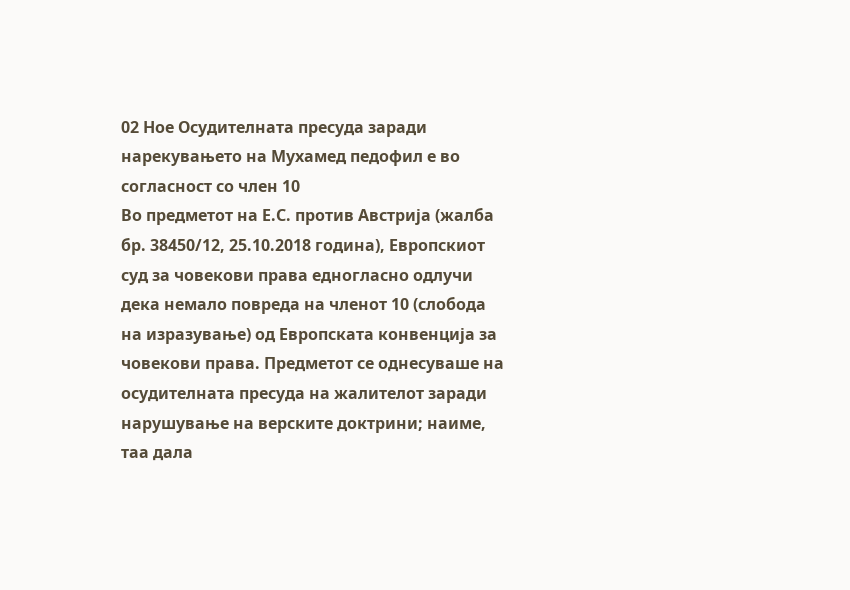02 Ное Осудителната пресуда заради нарекувањето на Мухамед педофил е во согласност со член 10
Во предметот на Е.С. против Австрија (жалба бр. 38450/12, 25.10.2018 година), Европскиот суд за човекови права едногласно одлучи дека немало повреда на членот 10 (слобода на изразување) од Европската конвенција за човекови права. Предметот се однесуваше на осудителната пресуда на жалителот заради нарушување на верските доктрини; наиме, таа дала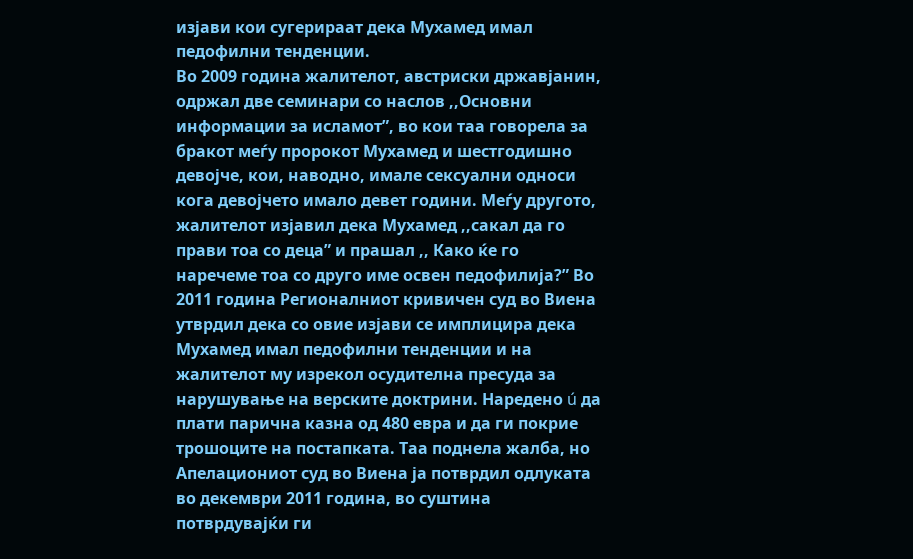изјави кои сугерираат дека Мухамед имал педофилни тенденции.
Во 2009 година жалителот, австриски државјанин, одржал две семинари со наслов ,,Основни информации за исламот”, во кои таа говорела за бракот меѓу пророкот Мухамед и шестгодишно девојче, кои, наводно, имале сексуални односи кога девојчето имало девет години. Меѓу другото, жалителот изјавил дека Мухамед ,,сакал да го прави тоа со деца” и прашал ,, Како ќе го наречеме тоа со друго име освен педофилија?” Во 2011 година Регионалниот кривичен суд во Виена утврдил дека со овие изјави се имплицира дека Мухамед имал педофилни тенденции и на жалителот му изрекол осудителна пресуда за нарушување на верските доктрини. Наредено ú да плати парична казна од 480 евра и да ги покрие трошоците на постапката. Таа поднела жалба, но Апелациониот суд во Виена ја потврдил одлуката во декември 2011 година, во суштина потврдувајќи ги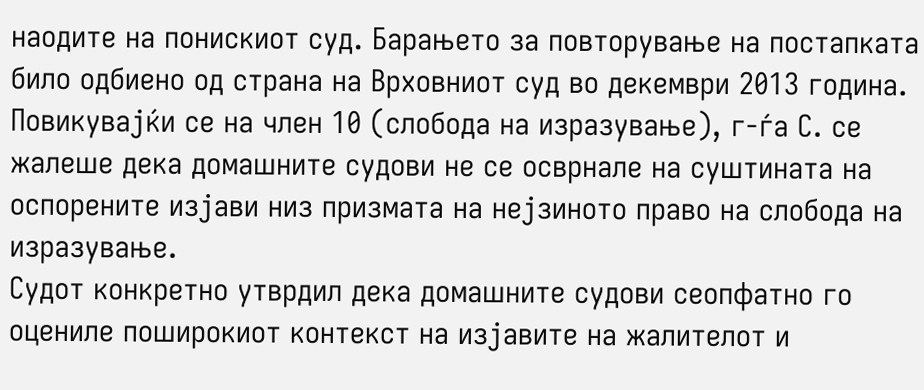наодите на понискиот суд. Барањето за повторување на постапката било одбиено од страна на Врховниот суд во декември 2013 година.
Повикувајќи се на член 10 (слобода на изразување), г-ѓа С. се жалеше дека домашните судови не се осврнале на суштината на оспорените изјави низ призмата на нејзиното право на слобода на изразување.
Судот конкретно утврдил дека домашните судови сеопфатно го оцениле поширокиот контекст на изјавите на жалителот и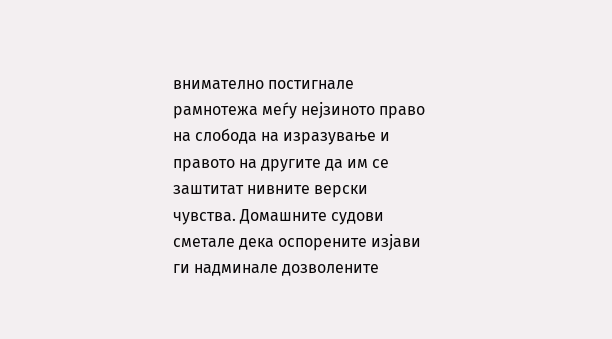внимателно постигнале рамнотежа меѓу нејзиното право на слобода на изразување и правото на другите да им се заштитат нивните верски чувства. Домашните судови сметале дека оспорените изјави ги надминале дозволените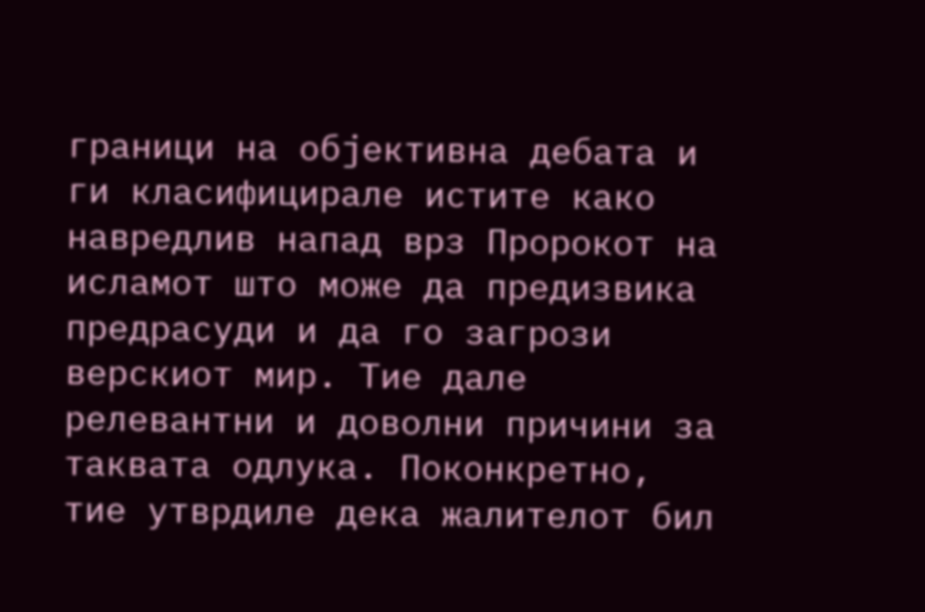граници на објективна дебата и ги класифицирале истите како навредлив напад врз Пророкот на исламот што може да предизвика предрасуди и да го загрози верскиот мир. Тие дале релевантни и доволни причини за таквата одлука. Поконкретно, тие утврдиле дека жалителот бил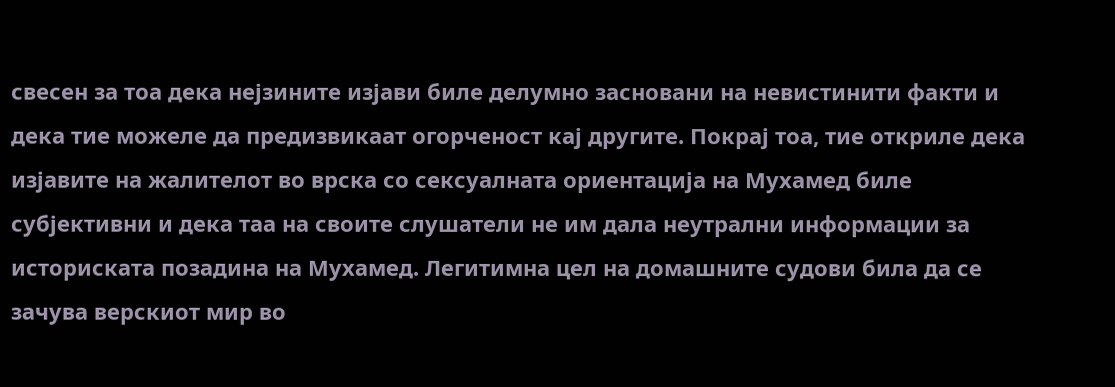свесен за тоа дека нејзините изјави биле делумно засновани на невистинити факти и дека тие можеле да предизвикаат огорченост кај другите. Покрај тоа, тие откриле дека изјавите на жалителот во врска со сексуалната ориентација на Мухамед биле субјективни и дека таа на своите слушатели не им дала неутрални информации за историската позадина на Мухамед. Легитимна цел на домашните судови била да се зачува верскиот мир во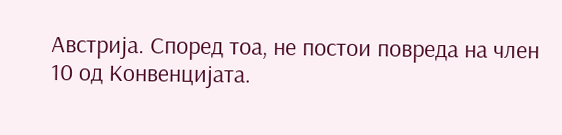Австрија. Според тоа, не постои повреда на член 10 од Конвенцијата.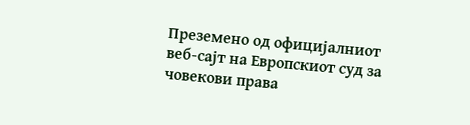Преземено од официјалниот веб-сајт на Европскиот суд за човекови права